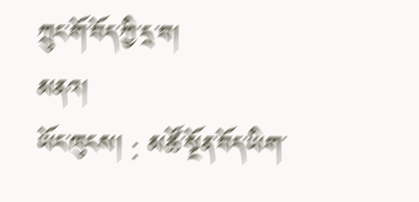ཀྲུང་གོ་བོད་ཀྱི་དྲ་བ།
མནའ།
ཡོང་ཁུངས། : མཚོ་སྔོན་བོད་ཡིག་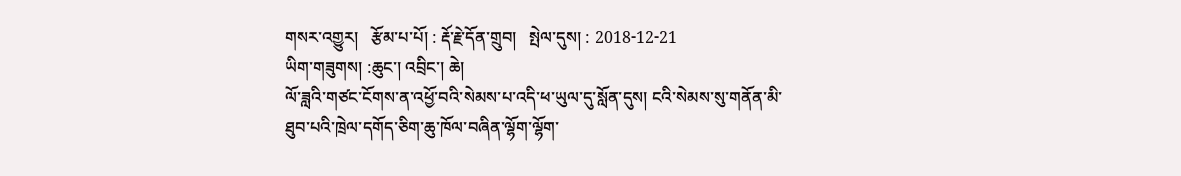གསར་འགྱུར།   རྩོམ་པ་པོ། : རྡོ་རྗེ་དོན་གྲུབ།   སྤེལ་དུས། : 2018-12-21
ཡིག་གཟུགས། :ཆུང་། འབྲིང་། ཆེ།
ལོ་ཟླའི་གཙང་ངོགས་ན་འཕྱོ་བའི་སེམས་པ་འདི་ཕ་ཡུལ་དུ་སློན་དུས། ངའི་སེམས་སུ་གནོན་མི་ཐུབ་པའི་ཁྲེལ་དགོད་ཅིག་ཆུ་ཁོལ་བཞིན་ལྷོག་ལྷོག་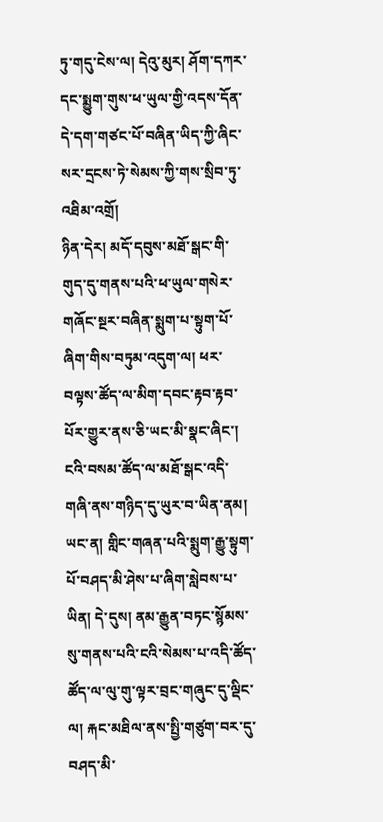ཏུ་གདུ་ངེས་ལ། དེའུ་མུར། ཤོག་དཀར་དང་སྨྱུག་གུས་ཕ་ཡུལ་གྱི་འདས་དོན་དེ་དག་གཙང་པོ་བཞིན་ཡིད་ཀྱི་ཞིང་སར་དྲངས་ཏེ་སེམས་ཀྱི་གས་སྲིབ་ཏུ་འཐིམ་འགྲོ།
ཉིན་དེར། མདོ་དབུས་མཐོ་སྒང་གི་གུད་དུ་གནས་པའི་ཕ་ཡུལ་གསེར་གཞོང་སྔར་བཞིན་སྨུག་པ་སྟུག་པོ་ཞིག་གིས་བཏུམ་འདུག་ལ། ཕར་བལྟས་ཚོད་ལ་མིག་དབང་རྟབ་རྟབ་པོར་གྱུར་ནས་ཅི་ཡང་མི་སྣང་ཞིང་། ངའི་བསམ་ཚོད་ལ་མཐོ་སྒང་འདི་གཞི་ནས་གཉིད་དུ་ཡུར་བ་ཡིན་ནམ། ཡང་ན། གླིང་གཞན་པའི་སྨུག་རྒྱུ་སྟུག་པོ་བཤད་མི་ཤེས་པ་ཞིག་སླེབས་པ་ཡིན། དེ་དུས། ནམ་རྒྱུན་བཏང་སྙོམས་སུ་གནས་པའི་ངའི་སེམས་པ་འདི་ཚོད་ཚོད་ལ་ལུ་གུ་ལྟར་བྲང་གཞུང་དུ་ལྡིང་ལ། རྐང་མཐིལ་ནས་སྤྱི་གཙུག་བར་དུ་བཤད་མི་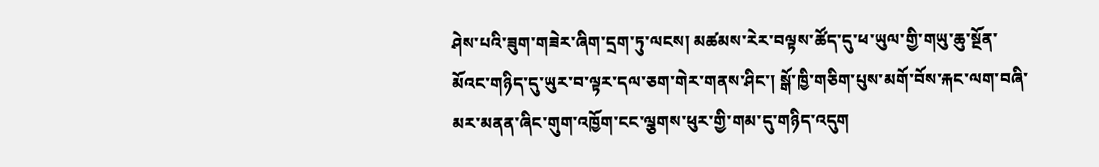ཤེས་པའི་ཟུག་གཟེར་ཞིག་དྲག་ཏུ་ལངས། མཚམས་རེར་བལྟས་ཚོད་དུ་ཕ་ཡུལ་གྱི་གཡུ་ཆུ་སྔོན་མོའང་གཉིད་དུ་ཡུར་བ་ལྟར་དལ་ཅག་གེར་གནས་ཤིང་། སྒོ་ཁྱི་གཅིག་པུས་མགོ་བོས་རྐང་ལག་བཞི་མར་མནན་ཞིང་གུག་འཁྱོག་ངང་ལྕགས་ཕུར་གྱི་གམ་དུ་གཉིད་འདུག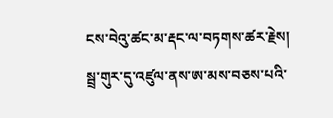ངས་བེའུ་ཚང་མ་རྡང་ལ་བཏགས་ཚར་རྗེས། སྦྲ་གུར་དུ་འཛུལ་ནས་ཨ་མས་བཅས་པའི་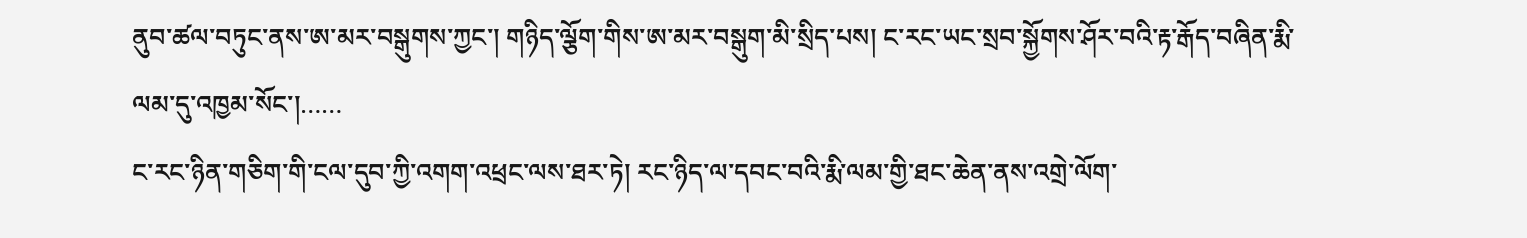ནུབ་ཚལ་བཏུང་ནས་ཨ་མར་བསྒུགས་ཀྱང་། གཉིད་ལྕོག་གིས་ཨ་མར་བསྒུག་མི་སྲིད་པས། ང་རང་ཡང་སྲབ་སྐྱོགས་ཤོར་བའི་རྟ་རྒོད་བཞིན་རྨི་ལམ་དུ་འཁྱམ་སོང་།……
ང་རང་ཉིན་གཅིག་གི་ངལ་དུབ་ཀྱི་འགག་འཕྲང་ལས་ཐར་ཏེ། རང་ཉིད་ལ་དབང་བའི་རྨི་ལམ་གྱི་ཐང་ཆེན་ནས་འགྲེ་ལོག་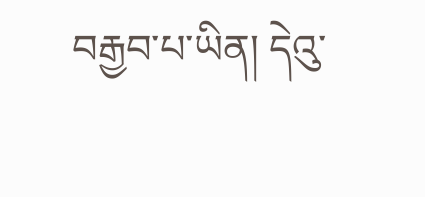བརྒྱབ་པ་ཡིན། དེའུ་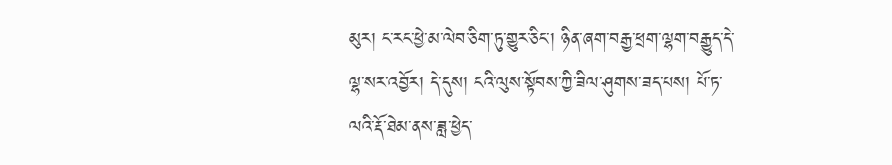མུར། ང་རང་ཕྱེ་མ་ལེབ་ཅིག་ཏུ་གྱུར་ཅིང་། ཉིན་ཞག་བརྒྱ་ཕྲག་ལྷག་བརྒྱུད་དེ་ལྷ་སར་འབྱོར། དེ་དུས། ངའི་ལུས་སྟོབས་ཀྱི་ཟིལ་ཤུགས་ཟད་པས། པོ་ཏ་ལའི་རྡོ་ཐེམ་ནས་ཟླ་ཕྱེད་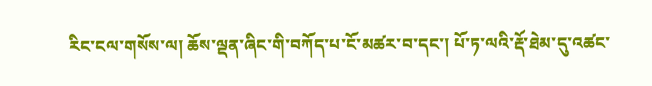རིང་ངལ་གསོས་ལ། ཆོས་ལྡན་ཞིང་གི་བཀོད་པ་ངོ་མཚར་བ་དང་། པོ་ཏ་ལའི་རྡོ་ཐེམ་དུ་འཚང་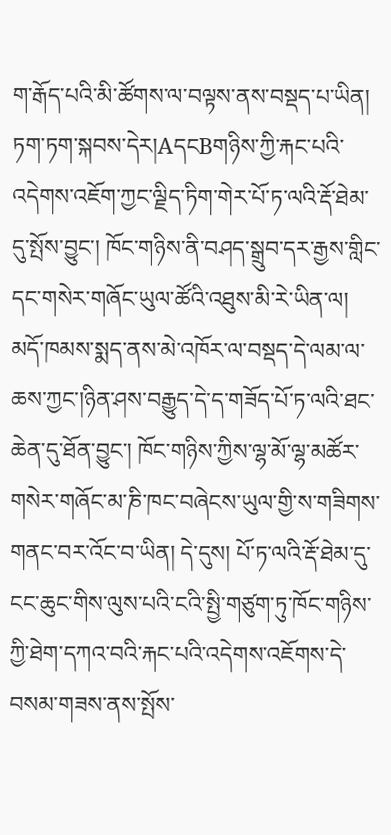ག་རྒོད་པའི་མི་ཚོགས་ལ་བལྟས་ནས་བསྡད་པ་ཡིན། ཏག་ཏག་སྐབས་དེར།AདངBགཉིས་ཀྱི་རྐང་པའི་འདེགས་འཇོག་ཀྱང་ལྗིད་ཏིག་གེར་པོ་ཏ་ལའི་རྡོ་ཐེམ་དུ་སྤོས་བྱུང་། ཁོང་གཉིས་ནི་བཤད་སྒྲུབ་དར་རྒྱས་གླིང་དང་གསེར་གཞོང་ཡུལ་ཚོའི་འཐུས་མི་རེ་ཡིན་ལ། མདོ་ཁམས་སྨད་ནས་མེ་འཁོར་ལ་བསྡད་དེ་ལམ་ལ་ཆས་ཀྱང་།ཉིན་ཤས་བརྒྱུད་དེ་ད་གཟོད་པོ་ཏ་ལའི་ཐང་ཆེན་དུ་ཐོན་བྱུང་། ཁོང་གཉིས་ཀྱིས་ལྷ་མོ་ལྷ་མཚོར་གསེར་གཞོང་མ་ཎི་ཁང་བཞེངས་ཡུལ་གྱི་ས་གཟིགས་གནང་བར་འོང་བ་ཡིན། དེ་དུས། པོ་ཏ་ལའི་རྡོ་ཐེམ་དུ་ངང་ཆུང་གིས་ལུས་པའི་ངའི་སྤྱི་གཙུག་ཏུ་ཁོང་གཉིས་ཀྱི་ཐེག་དཀའ་བའི་རྐང་པའི་འདེགས་འཇོགས་དེ་བསམ་གཟས་ནས་སྤོས་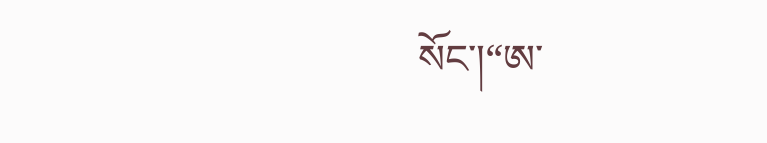སོང་།“ཨ་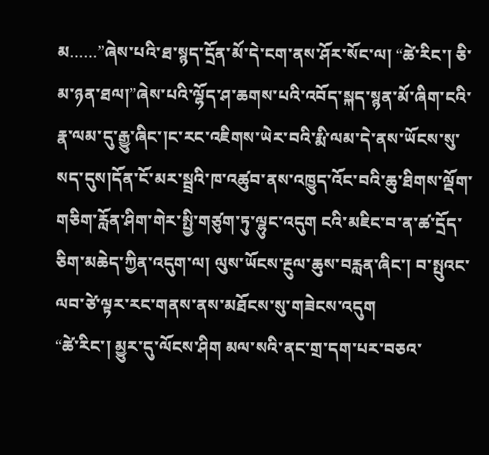མ……”ཞེས་པའི་ཐ་སྙད་དྲོན་མོ་དེ་ངག་ནས་ཤོར་སོང་ལ། “ཚེ་རིང་། ཅི་མ་ཉན་ཐལ།”ཞེས་པའི་ལྷོད་ཤ་ཆགས་པའི་འབོད་སྐད་སྙན་མོ་ཞིག་ངའི་རྣ་ལམ་དུ་རྒྱུ་ཞིང་།ང་རང་འཇིགས་ཡེར་བའི་རྨི་ལམ་དེ་ནས་ཡོངས་སུ་སད་དུས།དོན་ངོ་མར་སྦྲའི་ཁ་འཚུབ་ནས་འཁྱུད་འོང་བའི་ཆུ་ཐིགས་ལྡོག་གཅིག་རློན་ཤིག་གེར་སྤྱི་གཙུག་ཏུ་ལྷུང་འདུག ངའི་མཇིང་བ་ན་ཚ་དྲོད་ཅིག་མཆེད་ཀྱིན་འདུག་ལ། ལུས་ཡོངས་རྔུལ་ཆུས་བརླན་ཞིང་། བ་སྤུའང་ལབ་ཙེ་ལྟར་རང་གནས་ནས་མཐོངས་སུ་གཟེངས་འདུག
“ཚེ་རིང་། མྱུར་དུ་ལོངས་ཤིག མལ་སའི་ནང་གྲ་དག་པར་བཅའ་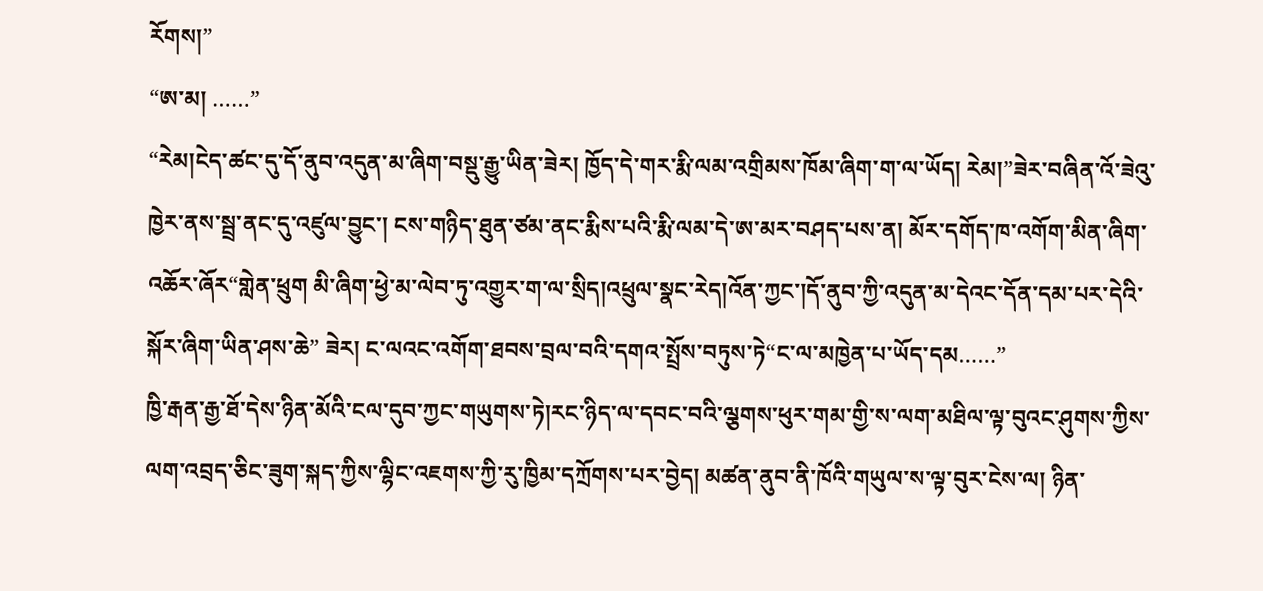རོགས།”
“ཨ་མ། ……”
“རེམ།ངེད་ཚང་དུ་དོ་ནུབ་འདུན་མ་ཞིག་བསྡུ་རྒྱུ་ཡིན་ཟེར། ཁྱོད་དེ་གར་རྨི་ལམ་འགྲིམས་ཁོམ་ཞིག་ག་ལ་ཡོད། རེམ།”ཟེར་བཞིན་འོ་ཟེའུ་ཁྱེར་ནས་སྦྲ་ནང་དུ་འཛུལ་བྱུང་། ངས་གཉིད་ཐུན་ཙམ་ནང་རྨིས་པའི་རྨི་ལམ་དེ་ཨ་མར་བཤད་པས་ན། མོར་དགོད་ཁ་འགོག་མིན་ཞིག་འཆོར་ཞོར“གླེན་ཕྲུག མི་ཞིག་ཕྱེ་མ་ལེབ་ཏུ་འགྱུར་ག་ལ་སྲིད།འཕྲུལ་སྣང་རེད།འོན་ཀྱང་།དོ་ནུབ་ཀྱི་འདུན་མ་དེའང་དོན་དམ་པར་དེའི་སྐོར་ཞིག་ཡིན་ཤས་ཆེ” ཟེར། ང་ལའང་འགོག་ཐབས་བྲལ་བའི་དགའ་སྤྲོས་བཏུས་ཏེ“ང་ལ་མཁྱེན་པ་ཡོད་དམ……”
ཁྱི་རྒན་རྒྱ་ཐོ་དེས་ཉིན་མོའི་ངལ་དུབ་ཀྱང་གཡུགས་ཏེ།རང་ཉིད་ལ་དབང་བའི་ལྕགས་ཕུར་གམ་གྱི་ས་ལག་མཐིལ་ལྟ་བུའང་ཤུགས་ཀྱིས་ལག་འབྲད་ཅིང་ཟུག་སྐད་ཀྱིས་ལྷིང་འཇགས་ཀྱི་རུ་ཁྱིམ་དཀྲོགས་པར་བྱེད། མཚན་ནུབ་ནི་ཁོའི་གཡུལ་ས་ལྟ་བུར་ངེས་ལ། ཉིན་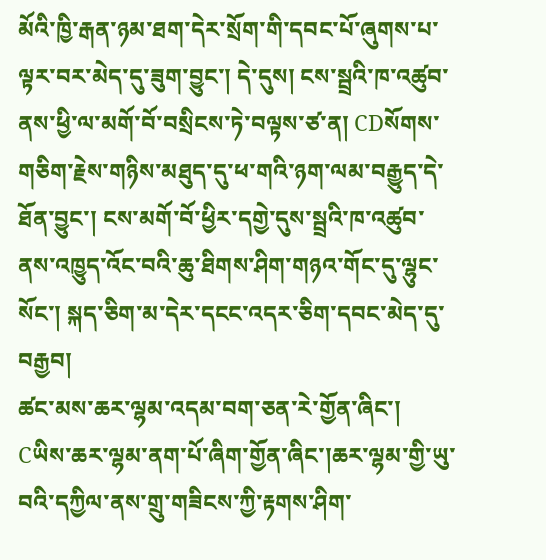མོའི་ཁྱི་རྒན་ཉམ་ཐག་དེར་སྲོག་གི་དབང་པོ་ཞུགས་པ་ལྟར་བར་མེད་དུ་ཟུག་བྱུང་། དེ་དུས། ངས་སྦྲའི་ཁ་འཚུབ་ནས་ཕྱི་ལ་མགོ་བོ་བསྲིངས་ཏེ་བལྟས་ཙ་ན། CDསོགས་གཅིག་རྗེས་གཉིས་མཐུད་དུ་ཕ་གའི་ཉག་ལམ་བརྒྱུད་དེ་ཐོན་བྱུང་། ངས་མགོ་བོ་ཕྱིར་དགྱེ་དུས་སྦྲའི་ཁ་འཚུབ་ནས་འཁྱུད་འོང་བའི་ཆུ་ཐིགས་ཤིག་གཉའ་གོང་དུ་ལྷུང་སོང་། སྐད་ཅིག་མ་དེར་དངང་འདར་ཅིག་དབང་མེད་དུ་བརྒྱབ།
ཚང་མས་ཆར་ལྷམ་འདམ་བག་ཅན་རེ་གྱོན་ཞིང་། Cཡིས་ཆར་ལྷམ་ནག་པོ་ཞིག་གྱོན་ཞིང་།ཆར་ལྷམ་གྱི་ཡུ་བའི་དཀྱིལ་ནས་གྲུ་གཟིངས་ཀྱི་རྟགས་ཤིག་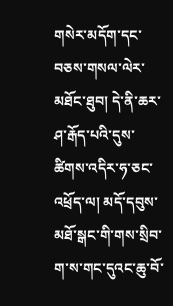གསེར་མདོག་དང་བཅས་གསལ་ལེར་མཐོང་ཐུབ། དེ་ནི་ཆར་ཤ་རྒོད་པའི་དུས་ཚིགས་འདིར་ཧ་ཅང་འཕྲོད་ལ། མདོ་དབུས་མཐོ་སྒང་གི་གས་སྲིབ་ག་ས་གང་དུའང་ཆུ་བོ་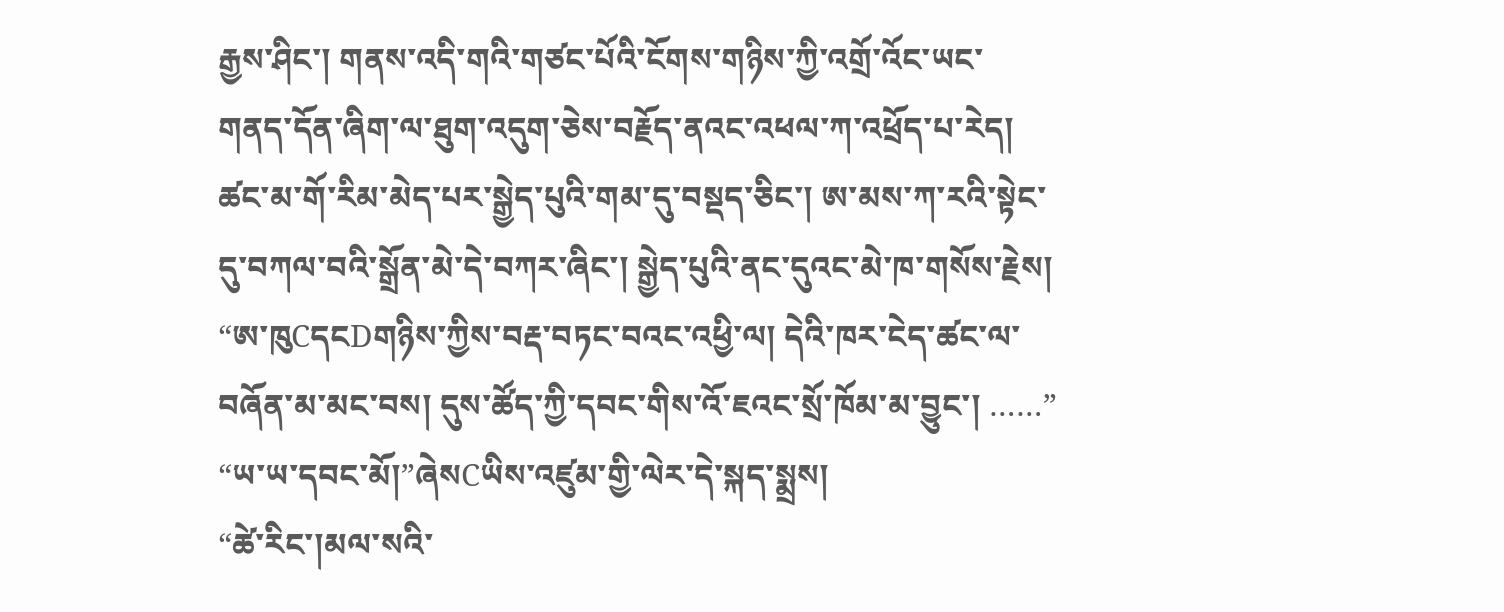རྒྱས་ཤིང་། གནས་འདི་གའི་གཙང་པོའི་ངོགས་གཉིས་ཀྱི་འགྲོ་འོང་ཡང་གནད་དོན་ཞིག་ལ་ཐུག་འདུག་ཅེས་བརྗོད་ནའང་འཕལ་ཀ་འཕྲོད་པ་རེད། ཚང་མ་གོ་རིམ་མེད་པར་སྒྱེད་པུའི་གམ་དུ་བསྡད་ཅིང་། ཨ་མས་ཀ་རའི་སྟེང་དུ་བཀལ་བའི་སྒྲོན་མེ་དེ་བཀར་ཞིང་། སྒྱེད་པུའི་ནང་དུའང་མེ་ཁ་གསོས་རྗེས། “ཨ་ཁུCདངDགཉིས་ཀྱིས་བརྡ་བཏང་བའང་འཕྱི་ལ། དེའི་ཁར་ངེད་ཚང་ལ་བཞོན་མ་མང་བས། དུས་ཚོད་ཀྱི་དབང་གིས་འོ་ཇའང་སྲོ་ཁོམ་མ་བྱུང་། ……”
“ཡ་ཡ་དབང་མོ།”ཞེསCཡིས་འཛུམ་གྱི་ལེར་དེ་སྐད་སྨྲས།
“ཚེ་རིང་།མལ་སའི་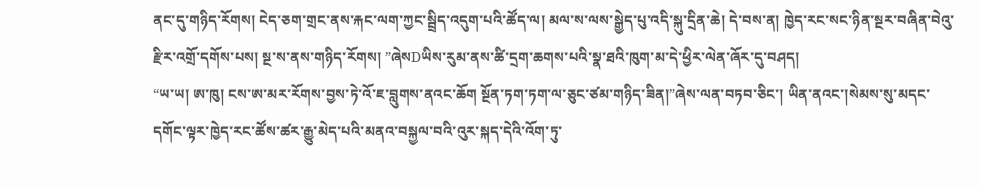ནང་དུ་གཉིད་རོགས། ངེད་ཅག་གྲང་ནས་རྐང་ལག་ཀྱང་སྦྲིད་འདུག་པའི་ཚོད་ལ། མལ་ས་ལས་སྒྱེད་པུ་འདི་སྐུ་དྲིན་ཆེ། དེ་བས་ན། ཁྱེད་རང་སང་ཉིན་སྔར་བཞིན་བེའུ་རྫིར་འགྲོ་དགོས་པས། སྔ་ས་ནས་གཉིད་རོགས། ”ཞེསDཡིས་རུམ་ནས་ཚི་དྲག་ཆགས་པའི་སྣ་ཐའི་ཁུག་མ་དེ་ཕྱིར་ལེན་ཞོར་དུ་བཤད།
“ཡ་ཡ། ཨ་ཁུ། ངས་ཨ་མར་རོགས་བྱས་ཏེ་འོ་ཇ་བླུགས་ནའང་ཆོག སྔོན་ཏག་ཏག་ལ་ཅུང་ཙམ་གཉིད་ཟིན།”ཞེས་ལན་བཏབ་ཅིང་། ཡིན་ནའང་།སེམས་སུ་མདང་དགོང་ལྟར་ཁྱེད་རང་ཚོས་ཚར་རྒྱུ་མེད་པའི་མནའ་བསྐྱལ་བའི་འུར་སྐད་དེའི་འོག་ཏུ་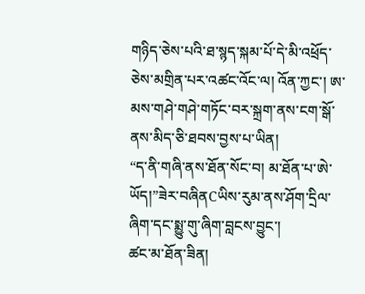གཉིད་ཅེས་པའི་ཐ་སྙད་སྐམ་པོ་དེ་མི་འཕྲོད་ཅེས་མགྲིན་པར་འཚང་འོང་ལ། འོན་ཀྱང་། ཨ་མས་གཤེ་གཤེ་གཏོང་བར་སྐྲག་ནས་ངག་སྒོ་ནས་མིད་ཅི་ཐབས་བྱས་པ་ཡིན།
“ད་ནི་གཞི་ནས་ཐོན་སོང་བ། མ་ཐོན་པ་ཨེ་ཡོད།”ཟེར་བཞིནCཡིས་རུམ་ནས་ཤོག་དྲིལ་ཞིག་དང་སྨྱུ་གུ་ཞིག་བླངས་བྱུང་།
ཚང་མ་ཐོན་ཟིན།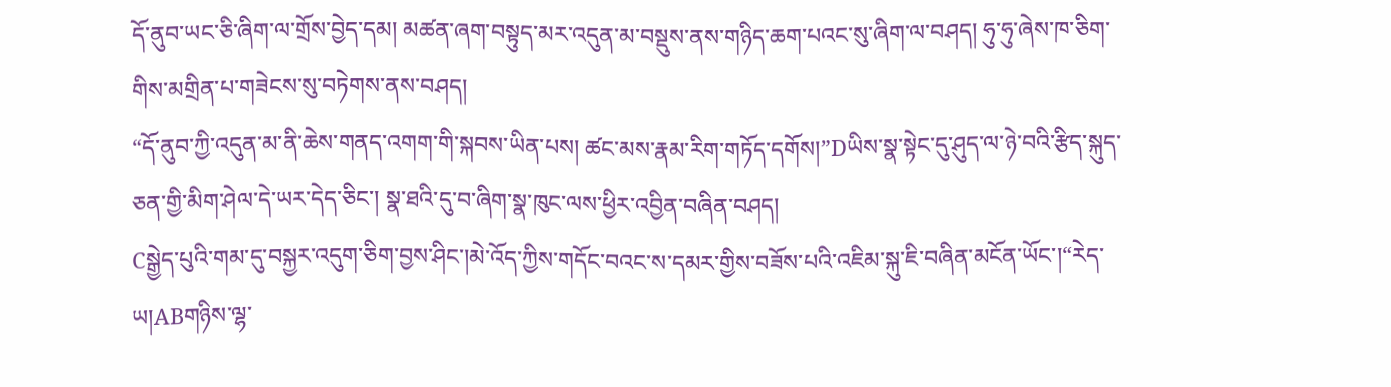དོ་ནུབ་ཡང་ཅི་ཞིག་ལ་གྲོས་བྱེད་དམ། མཚན་ཞག་བསྟུད་མར་འདུན་མ་བསྡུས་ནས་གཉིད་ཆག་པའང་སུ་ཞིག་ལ་བཤད། ཧུ་ཧུ་ཞེས་ཁ་ཅིག་གིས་མགྲིན་པ་གཟེངས་སུ་བཏེགས་ནས་བཤད།
“དོ་ནུབ་ཀྱི་འདུན་མ་ནི་ཆེས་གནད་འགག་གི་སྐབས་ཡིན་པས། ཚང་མས་རྣམ་རིག་གཏོད་དགོས།”Dཡིས་སྣ་སྟེང་དུ་ཤུད་ལ་ཉེ་བའི་རྩིད་སྐུད་ཅན་གྱི་མིག་ཤེལ་དེ་ཡར་དེད་ཅིང་། སྣ་ཐའི་དུ་བ་ཞིག་སྣ་ཁུང་ལས་ཕྱིར་འབྱིན་བཞིན་བཤད།
Cསྒྱེད་པུའི་གམ་དུ་བསྐྱར་འདུག་ཅིག་བྱས་ཤིང་།མེ་འོད་ཀྱིས་གདོང་བའང་ས་དམར་གྱིས་བཟོས་པའི་འཇིམ་སྐུ་ཇི་བཞིན་མངོན་ཡོང་།“རེད་ཡ།ABགཉིས་ལྷ་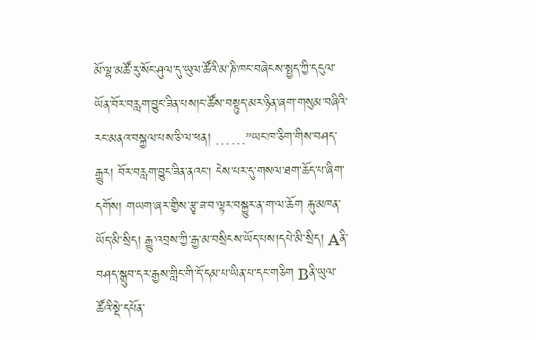མོ་ལྷ་མཚོ་རུ་སོང་ཤུལ་དུ་ཡུལ་ཚོའི་མ་ཎི་ཁང་བཞེངས་སྤྱད་ཀྱི་དངུལ་ཡོན་བོར་བརླག་བྱུང་ཟིན་པས།ང་ཚོས་བསྟུད་མར་ཉིན་ཞག་གསུམ་བཞིའི་རང་མནའ་བསྐྱལ་པས་ཅི་ལ་ཕན། ……”ཡང་ཁ་ཅིག་གིས་བཤད་རྒྱུར། བོར་བརླག་བྱུང་ཟིན་ནའང་། ངེས་པར་དུ་གསལ་ཐག་ཆོད་པ་ཞིག་དགོས། གཡག་ཞར་གྱིས་རྩྭ་ཟ་བ་ལྟར་བསྐྱུར་ན་ག་ལ་ཆོག རྐུ་མཁན་ཡོད་མི་སྲིད། རྒྱུ་འབྲས་ཀྱི་རྒྱ་མ་བསྲིངས་ཡོད་པས།དཔེ་མི་སྲིད། Aནི་བཤད་སྒྲུབ་དར་རྒྱས་གླིང་གི་དོ་དམ་པ་ཡིན་པ་དང་གཅིག Bནི་ཡུལ་ཚོའི་སྡེ་དཔོན་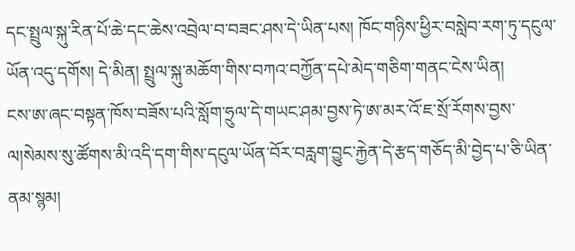དང་སྤྲུལ་སྐུ་རིན་པོ་ཆེ་དང་ཆེས་འབྲེལ་བ་བཟང་ཤས་དེ་ཡིན་པས། ཁོང་གཉིས་ཕྱིར་བསླེབ་རག་ཏུ་དངུལ་ཡོན་འདུ་དགོས། དེ་མིན། སྤྲུལ་སྐུ་མཆོག་གིས་བཀའ་བཀྱོན་དཔེ་མེད་གཅིག་གནང་ངེས་ཡིན།
ངས་ཨ་ཞང་བསྟན་ཁོས་བཟོས་པའི་སློག་ཧྲུལ་དེ་གཡང་ཤམ་བྱས་ཏེ་ཨ་མར་འོ་ཇ་སྲོ་རོགས་བྱས་ལ།སེམས་སུ་ཚོགས་མི་འདི་དག་གིས་དངུལ་ཡོན་བོར་བརླག་བྱུང་རྐྱེན་དེ་རྩད་གཅོད་མི་བྱེད་པ་ཅི་ཡིན་ནམ་སྙམ།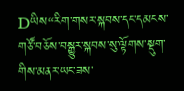Dཡིས“རིག་གསར་སྐབས་དང་དམངས་གཙོ་བཅོས་བསྒྱུར་སྐབས་སུ་ལྟོགས་སྡུག་གིས་མནར་ཡང་ཟས་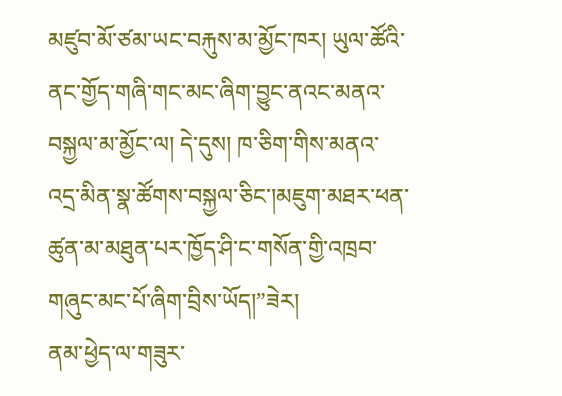མཛུབ་མོ་ཙམ་ཡང་བརྐུས་མ་མྱོང་ཁར། ཡུལ་ཚོའི་ནང་གྱོད་གཞི་གང་མང་ཞིག་བྱུང་ནའང་མནའ་བསྐྱལ་མ་མྱོང་ལ། དེ་དུས། ཁ་ཅིག་གིས་མནའ་འདྲ་མིན་སྣ་ཚོགས་བསྐྱལ་ཅིང་།མཇུག་མཐར་ཕན་ཚུན་མ་མཐུན་པར་ཁྱོད་ཤི་ང་གསོན་གྱི་འཁྲབ་གཞུང་མང་པོ་ཞིག་བྲིས་ཡོད།”ཟེར།
ནམ་ཕྱེད་ལ་གཟུར་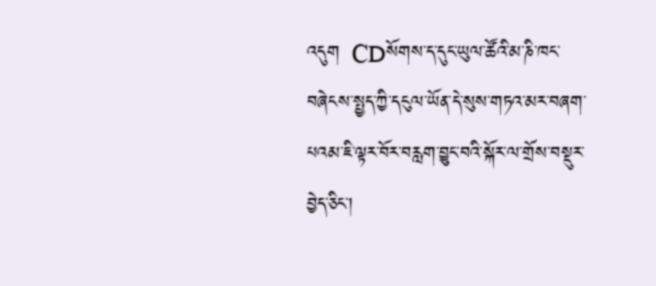འདུག  CDསོགས་ད་དུང་ཡུལ་ཚོའི་མ་ཎི་ཁང་བཞེངས་སྤྱད་ཀྱི་དངུལ་ཡོན་དེ་སུས་གཏའ་མར་བཞག་པའམ་ཇི་ལྟར་བོར་བརླག་བྱུང་བའི་སྐོར་ལ་གྲོས་བསྡུར་བྱེད་ཅིང་།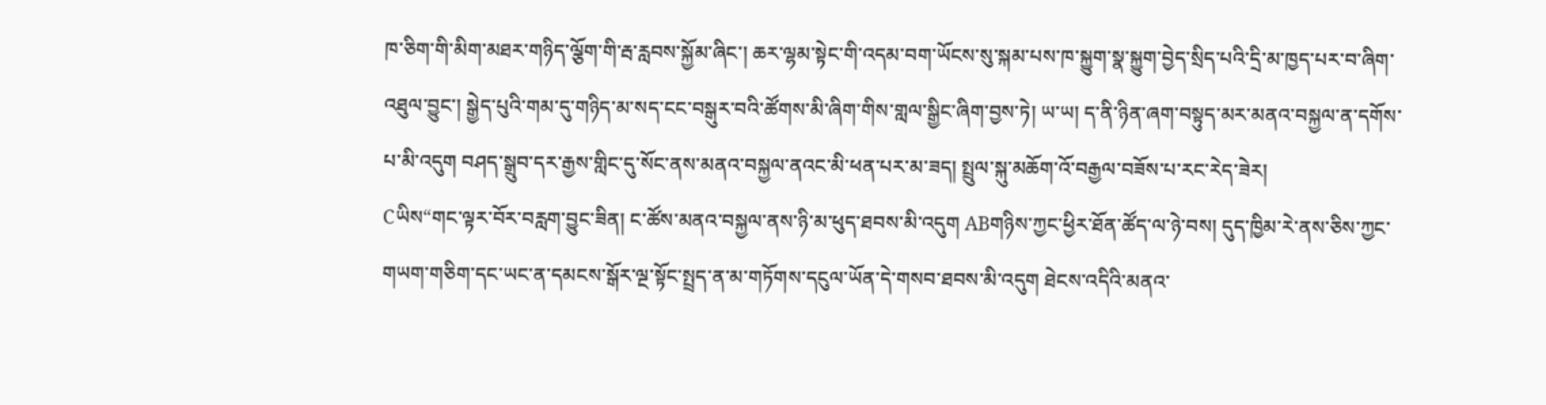ཁ་ཅིག་གི་མིག་མཐར་གཉིད་ལྕོག་གི་རྦ་རླབས་སྐྱོམ་ཞིང་། ཆར་ལྷམ་སྟེང་གི་འདམ་བག་ཡོངས་སུ་སྐམ་པས་ཁ་སྐྱུག་སྣ་སྐྱུག་བྱེད་སྲིད་པའི་དྲི་མ་ཁྱད་པར་བ་ཞིག་འཐུལ་བྱུང་། སྒྱེད་པུའི་གམ་དུ་གཉིད་མ་སད་ངང་བསྒུར་བའི་ཚོགས་མི་ཞིག་གིས་གླལ་སྒྱིང་ཞིག་བྱས་ཏེ། ཡ་ཡ། ད་ནི་ཉིན་ཞག་བསྟུད་མར་མནའ་བསྐྱལ་ན་དགོས་པ་མི་འདུག བཤད་སྒྲུབ་དར་རྒྱས་གླིང་དུ་སོང་ནས་མནའ་བསྐྱལ་ནའང་མི་ཕན་པར་མ་ཟད། སྤྲུལ་སྐུ་མཆོག་འོ་བརྒྱལ་བཟོས་པ་རང་རེད་ཟེར།
Cཡིས“གང་ལྟར་བོར་བརླག་བྱུང་ཟིན། ང་ཚོས་མནའ་བསྐྱལ་ནས་ཉི་མ་ཕུད་ཐབས་མི་འདུག ABགཉིས་ཀྱང་ཕྱིར་ཐོན་ཚོད་ལ་ཉེ་བས། དུད་ཁྱིམ་རེ་ནས་ཅིས་ཀྱང་གཡག་གཅིག་དང་ཡང་ན་དམངས་སྒོར་ལྔ་སྟོང་སྤྲད་ན་མ་གཏོགས་དངུལ་ཡོན་དེ་གསབ་ཐབས་མི་འདུག ཐེངས་འདིའི་མནའ་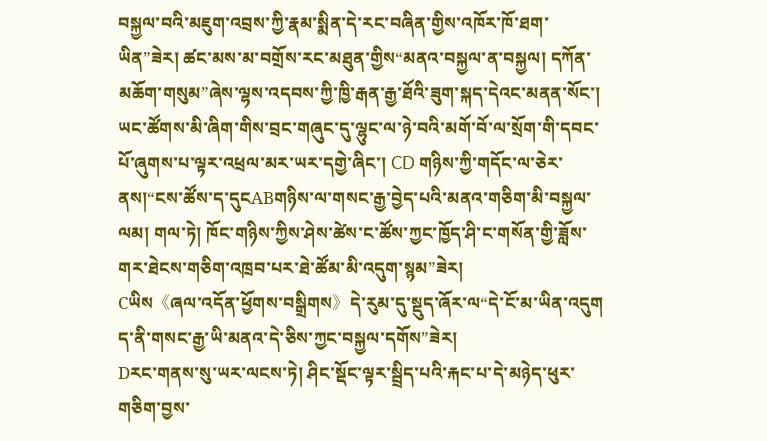བསྐྱལ་བའི་མཇུག་འབྲས་ཀྱི་རྣམ་སྨིན་དེ་རང་བཞིན་གྱིས་འཁོར་ཁོ་ཐག་ཡིན”ཟེར། ཚང་མས་མ་བགྲོས་རང་མཐུན་གྱིས“མནའ་བསྐྱལ་ན་བསྐྱལ། དཀོན་མཆོག་གསུམ”ཞེས་ལྷས་འདབས་ཀྱི་ཁྱི་རྒན་རྒྱ་ཐོའི་ཟུག་སྐད་དེའང་མནན་སོང་།
ཡང་ཚོགས་མི་ཞིག་གིས་བྲང་གཞུང་དུ་ལྷུང་ལ་ཉེ་བའི་མགོ་བོ་ལ་སྲོག་གི་དབང་པོ་ཞུགས་པ་ལྟར་འཕྲལ་མར་ཡར་དགྱེ་ཞིང་། CD གཉིས་ཀྱི་གདོང་ལ་ཅེར་ནས།“ངས་ཚོས་ད་དུངABགཉིས་ལ་གསང་རྒྱ་བྱེད་པའི་མནའ་གཅིག་མི་བསྐྱལ་ལམ། གལ་ཏེ། ཁོང་གཉིས་ཀྱིས་ཤེས་ཚེས་ང་ཚོས་ཀྱང་ཁྱོད་ཤི་ང་གསོན་གྱི་ཟློས་གར་ཐེངས་གཅིག་འཁྲབ་པར་ཐེ་ཚོམ་མི་འདུག་སྙམ”ཟེར།
Cཡིས《ཞལ་འདོན་ཕྱོགས་བསྒྲིགས》དེ་རུམ་དུ་སྡུད་ཞོར་ལ“དེ་ངོ་མ་ཡིན་འདུག ད་ནི་གསང་རྒྱ་ཡི་མནའ་དེ་ཅིས་ཀྱང་བསྐྱལ་དགོས”ཟེར།
Dརང་གནས་སུ་ཡར་ལངས་ཏེ། ཤིང་སྡོང་ལྟར་སྦྲིད་པའི་རྐང་པ་དེ་མཉེད་ཕུར་གཅིག་བྱས་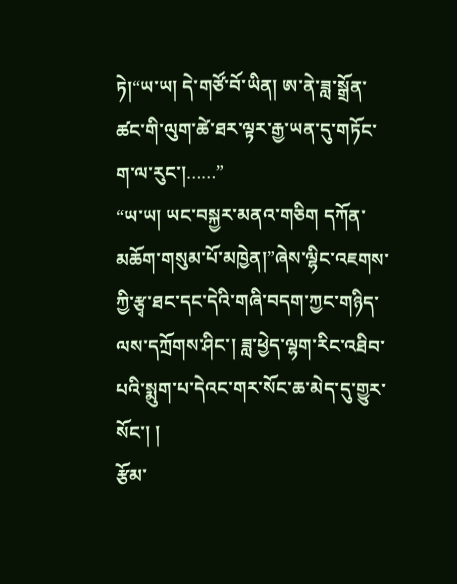ཏེ།“ཡ་ཡ། དེ་གཙོ་བོ་ཡིན། ཨ་ནེ་ཟླ་སྒྲོན་ཚང་གི་ལུག་ཚེ་ཐར་ལྟར་རྒྱ་ཡན་དུ་གཏོང་ག་ལ་རུང་།……”
“ཡ་ཡ། ཡང་བསྐྱར་མནའ་གཅིག དཀོན་མཆོག་གསུམ་པོ་མཁྱེན།”ཞེས་ལྷིང་འཇགས་ཀྱི་རྩྭ་ཐང་དང་དེའི་གཞི་བདག་ཀྱང་གཉིད་ལས་དཀྲོགས་ཤིང་། ཟླ་ཕྱེད་ལྷག་རིང་འཐིབ་པའི་སྨུག་པ་དེའང་གར་སོང་ཆ་མེད་དུ་གྱུར་སོང་། །
རྩོམ་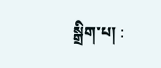སྒྲིག་པ། :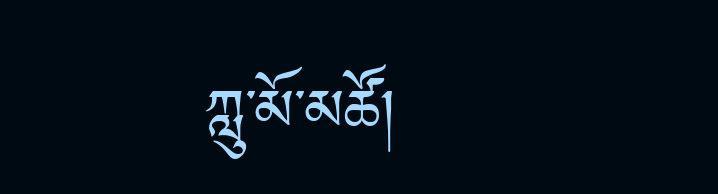ཀླུ་མོ་མཚོ།